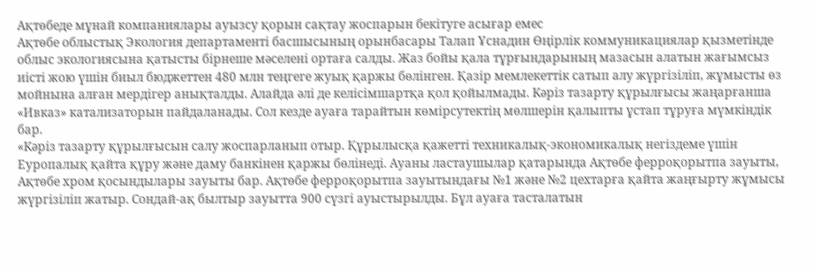Ақтөбеде мұнай компаниялары ауызсу қорын сақтау жоспарын бекітуге асығар емес
Ақтөбе облыстық Экология департаменті басшысының орынбасары Талап Ұснадин Өңірлік коммуникациялар қызметінде облыс экологиясына қатысты бірнеше мәселені ортаға салды. Жаз бойы қала тұрғындарының мазасын алатын жағымсыз иісті жою үшін биыл бюджеттен 480 млн теңгеге жуық қаржы бөлінген. Қазір мемлекеттік сатып алу жүргізіліп, жұмысты өз мойнына алған мердігер анықталды. Алайда әлі де келісімшартқа қол қойылмады. Кәріз тазарту құрылғысы жаңарғанша «Ивказ» катализаторын пайдаланады. Сол кезде ауаға тарайтын көмірсутектің мөлшерін қалыпты ұстап тұруға мүмкіндік бар.
«Кәріз тазарту құрылғысын салу жоспарланып отыр. Құрылысқа қажетті техникалық-экономикалық негіздеме үшін Еуропалық қайта құру және даму банкінен қаржы бөлінеді. Ауаны ластаушылар қатарында Ақтөбе ферроқорытпа зауыты, Ақтөбе хром қосындылары зауыты бар. Ақтөбе ферроқорытпа зауытындағы №1 және №2 цехтарға қайта жаңғырту жұмысы жүргізіліп жатыр. Сондай-ақ былтыр зауытта 900 сүзгі ауыстырылды. Бұл ауаға тасталатын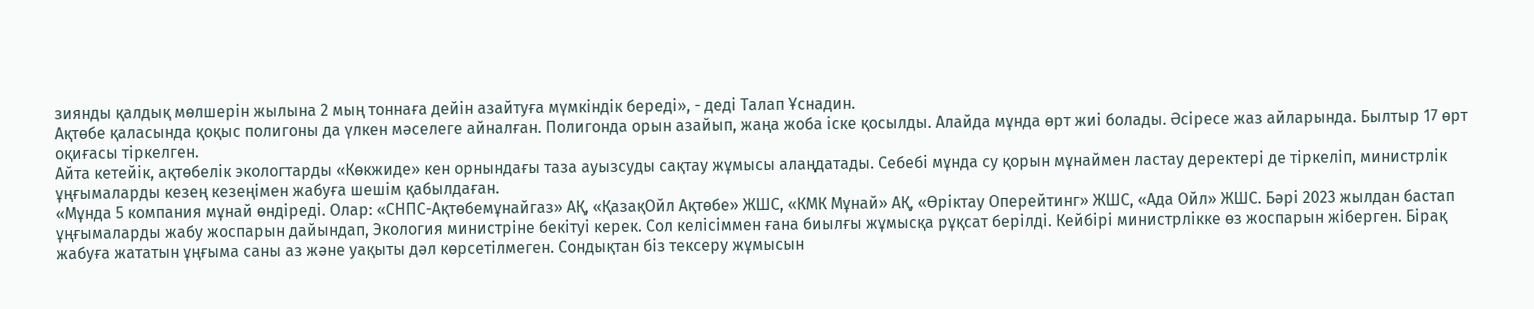зиянды қалдық мөлшерін жылына 2 мың тоннаға дейін азайтуға мүмкіндік береді», - деді Талап Ұснадин.
Ақтөбе қаласында қоқыс полигоны да үлкен мәселеге айналған. Полигонда орын азайып, жаңа жоба іске қосылды. Алайда мұнда өрт жиі болады. Әсіресе жаз айларында. Былтыр 17 өрт оқиғасы тіркелген.
Айта кетейік, ақтөбелік экологтарды «Көкжиде» кен орнындағы таза ауызсуды сақтау жұмысы алаңдатады. Себебі мұнда су қорын мұнаймен ластау деректері де тіркеліп, министрлік ұңғымаларды кезең кезеңімен жабуға шешім қабылдаған.
«Мұнда 5 компания мұнай өндіреді. Олар: «СНПС-Ақтөбемұнайгаз» АҚ, «ҚазақОйл Ақтөбе» ЖШС, «КМК Мұнай» АҚ, «Өріктау Оперейтинг» ЖШС, «Ада Ойл» ЖШС. Бәрі 2023 жылдан бастап ұңғымаларды жабу жоспарын дайындап, Экология министріне бекітуі керек. Сол келісіммен ғана биылғы жұмысқа рұқсат берілді. Кейбірі министрлікке өз жоспарын жіберген. Бірақ жабуға жататын ұңғыма саны аз және уақыты дәл көрсетілмеген. Сондықтан біз тексеру жұмысын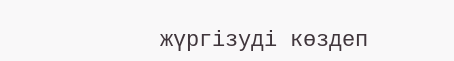жүргізуді көздеп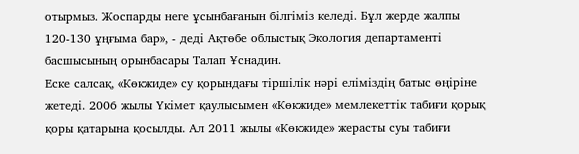отырмыз. Жоспарды неге ұсынбағанын білгіміз келеді. Бұл жерде жалпы 120-130 ұңғыма бар», - деді Ақтөбе облыстық Экология департаменті басшысының орынбасары Талап Ұснадин.
Еске салсақ, «Көкжиде» су қорындағы тіршілік нәрі еліміздің батыс өңіріне жетеді. 2006 жылы Үкімет қаулысымен «Көкжиде» мемлекеттік табиғи қорық қоры қатарына қосылды. Ал 2011 жылы «Көкжиде» жерасты суы табиғи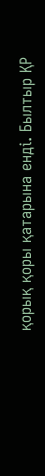қорық қоры қатарына енді. Былтыр ҚР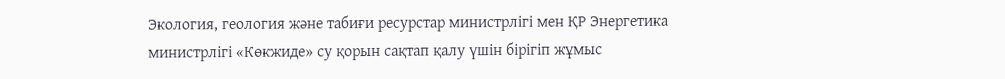Экология, геология және табиғи ресурстар министрлігі мен ҚР Энергетика министрлігі «Көкжиде» су қорын сақтап қалу үшін бірігіп жұмыс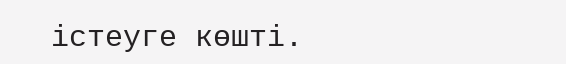істеуге көшті.